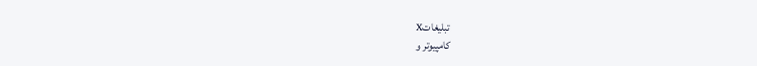تبليغاتX
کامپیوتر و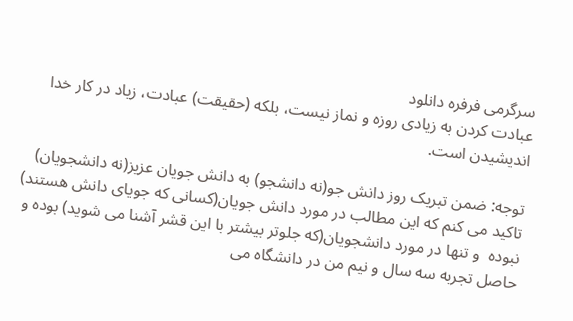سرگرمی فرفره دانلود
عبادت کردن به زيادی روزه و نماز نیست، بلکه (حقیقت) عبادت، زیاد در کار خدا اندیشیدن است.

توجه: ضمن تبریک روز دانش جو(نه دانشجو) به دانش جویان عزیز(نه دانشجویان) تاکید می کنم که این مطالب در مورد دانش جویان(کسانی که جویای دانش هستند) نبوده  و تنها در مورد دانشجویان(که جلوتر بیشتر با این قشر آشنا می شوید) بوده و حاصل تجربه سه سال و نیم من در دانشگاه می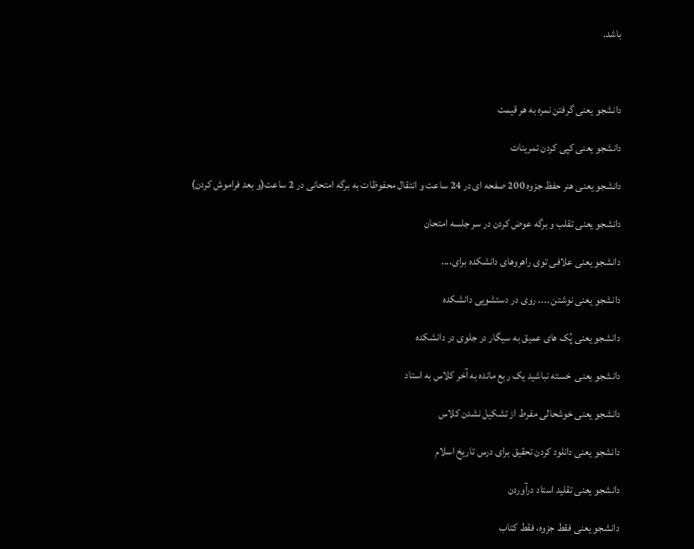باشد.



دانشجو یعنی گرفتن نمره به هر قیمت

دانشجو یعنی کپی کردن تمرینات

دانشجو یعنی هنر حفظ جزوه 200 صفحه ای در 24 ساعت و انتقال محفوظات به برگه امتحانی در 2 ساعت(و بعد فراموش کردن)

دانشجو یعنی تقلب و برگه عوض کردن در سر جلسه امتحان

دانشجو یعنی علافی توی راهروهای دانشکده برای....

دانشجو یعنی نوشتن .... روی در دستشویی دانشکده

دانشجو یعنی پُک های عمیق به سیگار در جلوی در دانشکده

دانشجو یعنی  خسته نباشید یک ربع مانده به آخر کلاس به استاد

دانشجو یعنی خوشحالی مفرط از تشکیل نشدن کلاس

دانشجو یعنی دانلود کردن تحقیق برای درس تاریخ اسلام

دانشجو یعنی تقلید استاد درآوردن

دانشجو یعنی فقط جزوه، فقط کتاب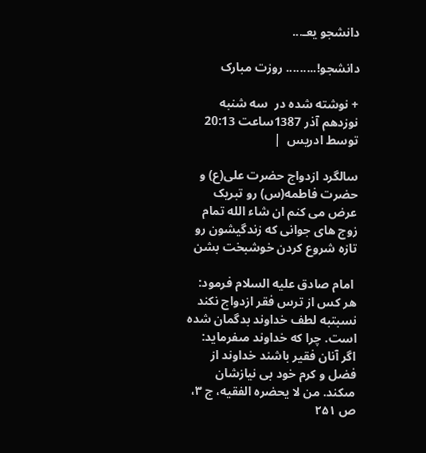دانشجو یعـ...

دانشجو!......... روزت مبارک

+ نوشته شده در  سه شنبه نوزدهم آذر 1387ساعت 20:13  توسط ادریس  |

سالگرد ازدواج حضرت علی(ع) و حضرت فاطمه(س) رو تبریک عرض می کنم ان شاء الله تمام زوج های جوانی که زندگیشون رو تازه شروع کردن خوشبخت بشن

 امام صادق عليه السلام فرمود: هر كس از ترس فقر ازدواج نكند نسبتبه لطف خداوند بدگمان شده است. چرا كه خداوند مىفرمايد: اگر آنان فقير باشند خداوند از فضل و كرم خود بى نيازشان مىكند. من لا يحضره الفقيه، ج ۳، ص ۲۵۱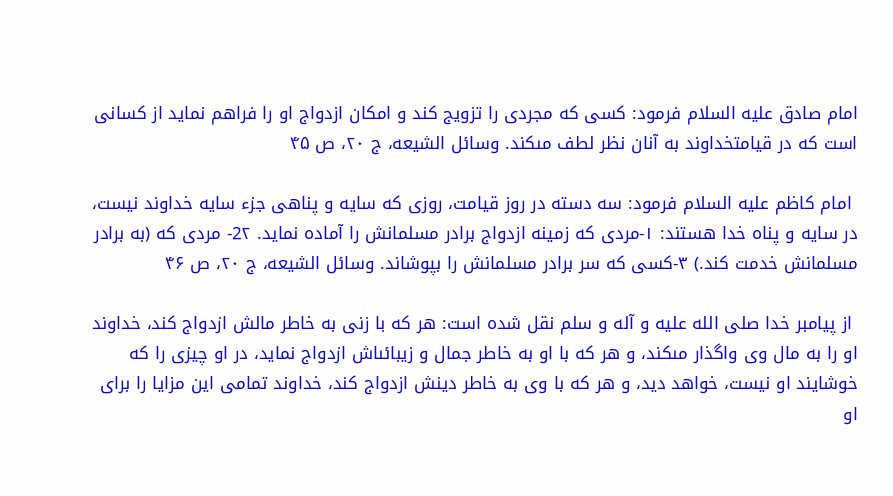امام صادق عليه السلام فرمود: كسى كه مجردى را تزويج كند و امكان ازدواج او را فراهم نمايد از كسانى است كه در قيامتخداوند به آنان نظر لطف مىكند. وسائل الشيعه، ج ۲۰، ص ۴۵

 امام كاظم عليه السلام فرمود: سه دسته در روز قيامت، روزى كه سايه و پناهى جزء سايه خداوند نيست، در سايه و پناه خدا هستند: ۱-مردى كه زمينه ازدواج برادر مسلمانش را آماده نمايد. 2۲- مردى كه (به برادر مسلمانش خدمت كند.) ۳-كسى كه سر برادر مسلمانش را بپوشاند. وسائل الشيعه، ج ۲۰، ص ۴۶

 از پيامبر خدا صلى الله عليه و آله و سلم نقل شده است: هر كه با زنى به خاطر مالش ازدواج كند، خداوند او را به مال وى واگذار مىكند، و هر كه با او به خاطر جمال و زيبائىاش ازدواج نمايد، در او چيزى را كه خوشايند او نيست، خواهد ديد، و هر كه با وى به خاطر دينش ازدواج كند، خداوند تمامى اين مزايا را براى او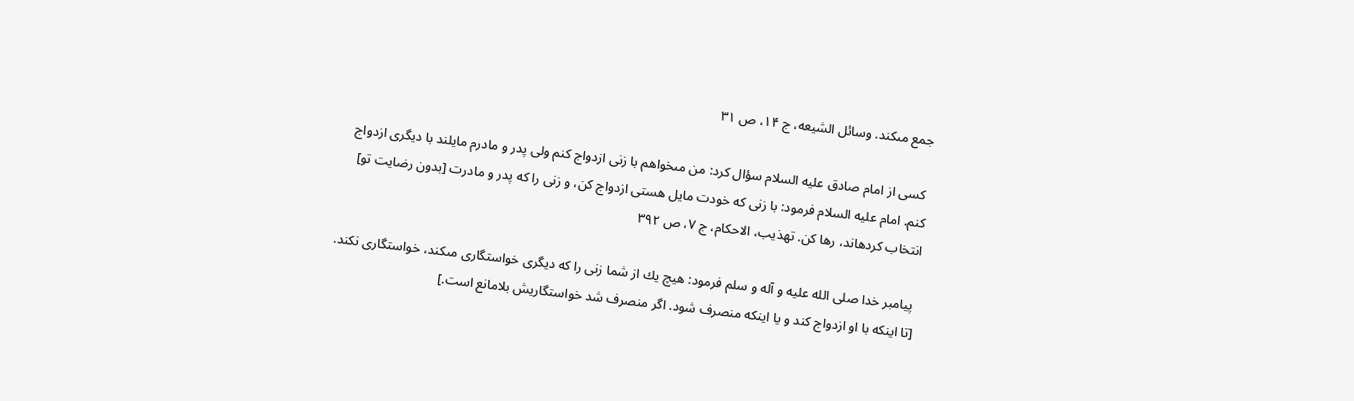جمع مىكند. وسائل الشيعه، ج ۱۴، ص ۳۱

 كسى از امام صادق عليه السلام سؤال كرد: من مىخواهم با زنى ازدواج كنم ولى پدر و مادرم مايلند با ديگرى ازدواج كنم. امام عليه السلام فرمود: با زنى كه خودت مايل هستى ازدواج كن، و زنى را كه پدر و مادرت [بدون رضايت تو] انتخاب كردهاند، رها كن. تهذيب، الاحكام، ج ۷، ص ۳۹۲

 پيامبر خدا صلى الله عليه و آله و سلم فرمود: هيچ يك از شما زنى را كه ديگرى خواستگارى مىكند، خواستگارى نكند. [تا اينكه با او ازدواج كند و يا اينكه منصرف شود. اگر منصرف شد خواستگاريش بلامانع است.]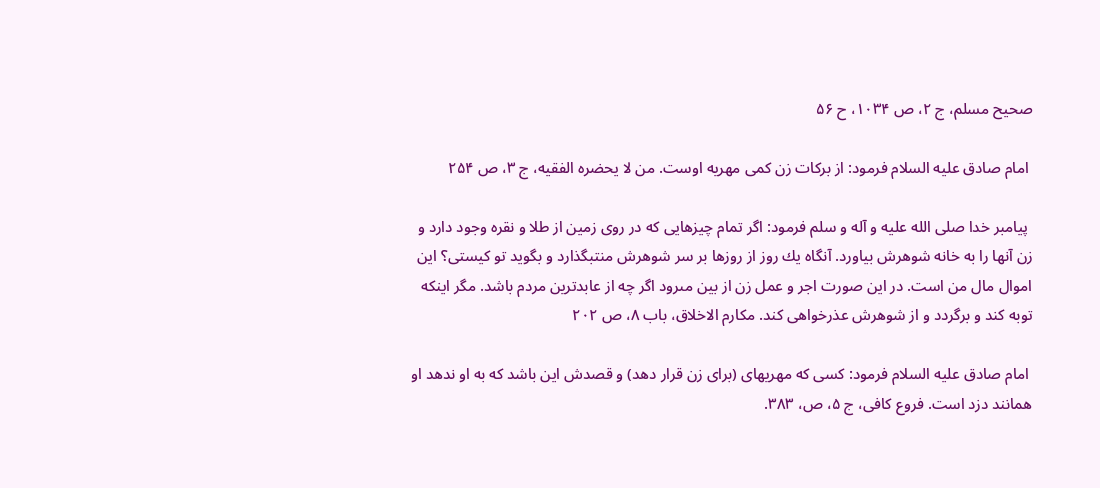صحيح مسلم، ج ۲، ص ۱۰۳۴، ح ۵۶

 امام صادق عليه السلام فرمود: از بركات زن كمى مهريه اوست. من لا يحضره الفقيه، ج ۳، ص ۲۵۴

 پيامبر خدا صلى الله عليه و آله و سلم فرمود: اگر تمام چيزهايى كه در روى زمين از طلا و نقره وجود دارد و زن آنها را به خانه شوهرش بياورد. آنگاه يك روز از روزها بر سر شوهرش منتبگذارد و بگويد تو كيستى؟ اين اموال مال من است. در اين صورت اجر و عمل زن از بين مىرود اگر چه از عابدترين مردم باشد. مگر اينكه توبه كند و برگردد و از شوهرش عذرخواهى كند. مكارم الاخلاق، باب ۸، ص ۲۰۲

 امام صادق عليه السلام فرمود: كسى كه مهريهاى (براى زن قرار دهد) و قصدش اين باشد كه به او ندهد او همانند دزد است. فروع كافى، ج ۵، ص، ۳۸۳.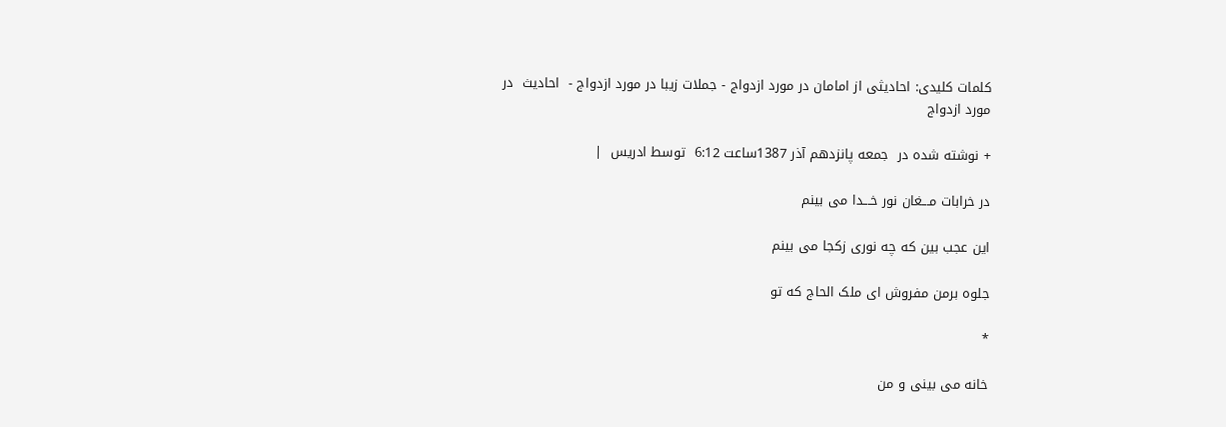کلمات کلیدی: احادیثی از امامان در مورد ازدواج - جملات زیبا در مورد ازدواج -  احادیث  در مورد ازدواج

+ نوشته شده در  جمعه پانزدهم آذر 1387ساعت 6:12  توسط ادریس  |

در خرابات مـــغان نور خـــدا می بینم

این عجب بین که چه نوری زکجا می بینم

جلوه برمن مفروش ای ملک الحاج که تو

*

خانه می بینی و من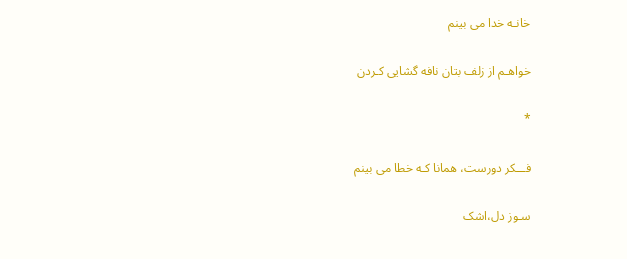خانـه خدا می بینم

خواهـم از زلف بتان نافه گشایی کـردن

*

فـــکر دورست، همانا کـه خطا می بینم

سـوز دل،اشک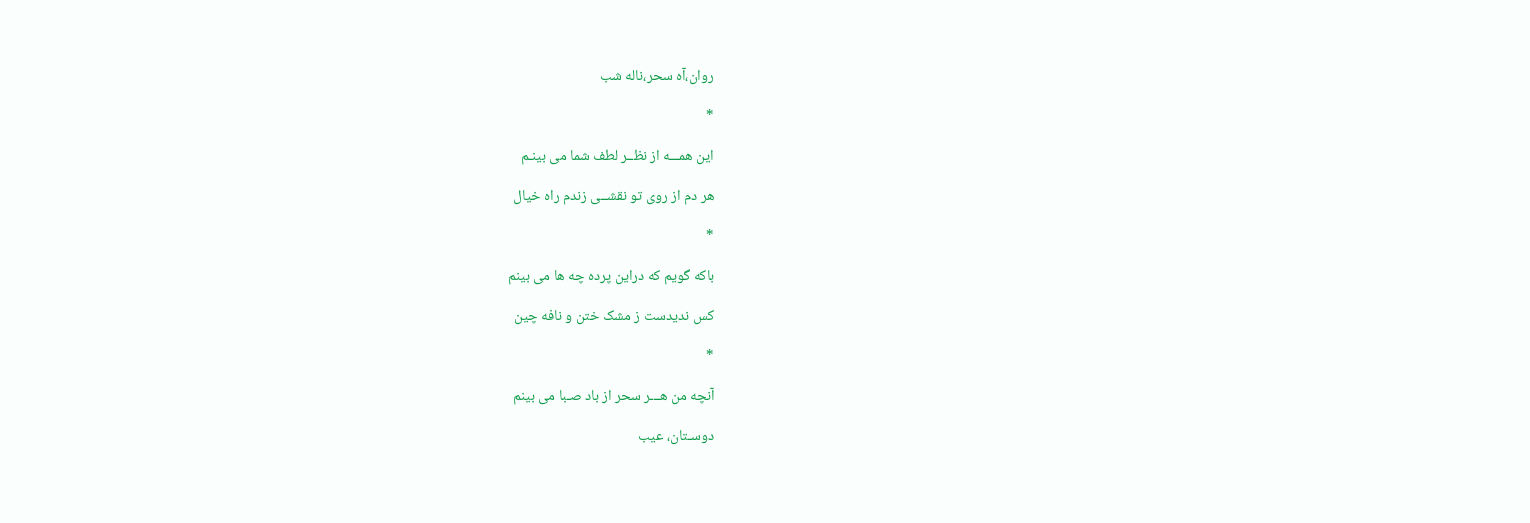روان،آه سحر،ناله شب

*

این همـــه از نظــر لطف شما می بینـم

هر دم از روی تو نقشــی زندم راه خیال

*

باکه گویم که دراین پرده چه ها می بینم

کس ندیدست ز مشک ختن و نافه چین

*

آنچه من هـــر سحر از باد صـبا می بینم

دوسـتان، عیب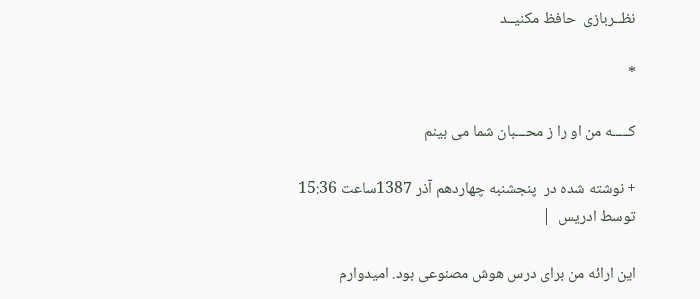نظــربازی  حافظ مکنیــد

*

کـــــه من او را ز محـــبان شما می بینم

+ نوشته شده در  پنجشنبه چهاردهم آذر 1387ساعت 15:36  توسط ادریس  |

این ارائه من برای درس هوش مصنوعی بود. امیدوارم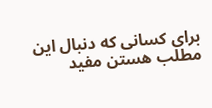برای کسانی که دنبال این مطلب هستن مفید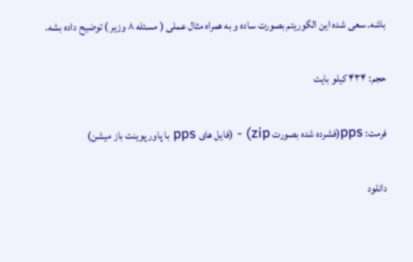باشه. سعی شده این الگوریتم بصورت ساده و به همراه مثال عملی ( مسئله ۸ وزیر ) توضیح داده بشه.

حجم: ۴۳۴ کیلو بایت

فرمت: pps(فشرده شده بصورت zip) - (فایل های pps با پاور پوینت باز میشن)

دانلود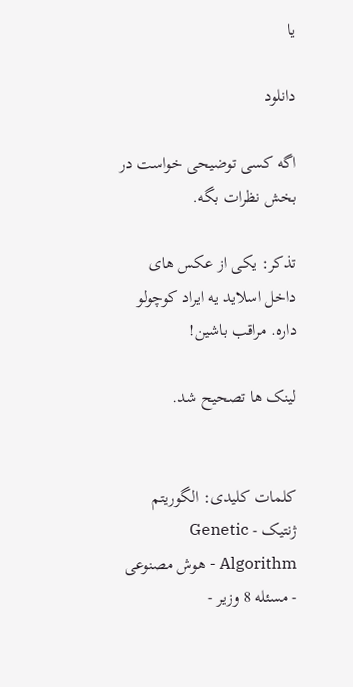یا

دانلود

اگه کسی توضیحی خواست در بخش نظرات بگه.

تذکر: یکی از عکس های داخل اسلاید یه ایراد کوچولو داره. مراقب باشین!

لینک ها تصحیح شد.


کلمات کلیدی: الگوریتم ژنتیک - Genetic Algorithm - هوش مصنوعی - مسئله 8 وزیر -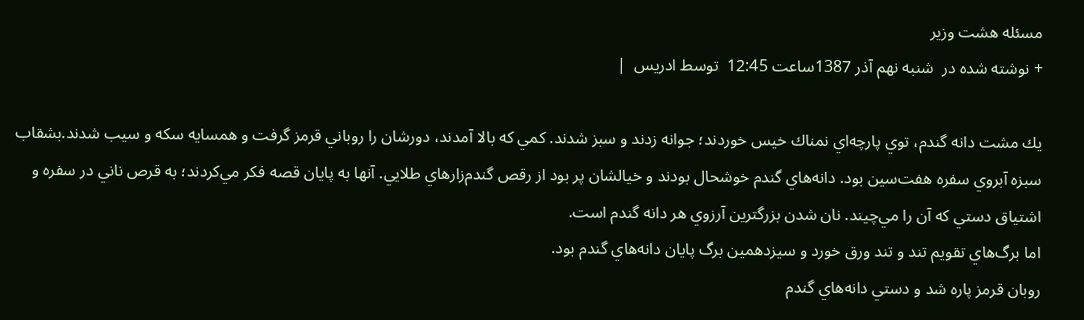مسئله هشت وزیر
+ نوشته شده در  شنبه نهم آذر 1387ساعت 12:45  توسط ادریس  |

يك‌ مشت‌ دانه‌ گندم، توي‌ پارچه‌اي‌ نمناك‌ خيس‌ خوردند؛ جوانه‌ زدند و سبز شدند. كمي‌ كه‌ بالا آمدند، دورشان‌ را روباني‌ قرمز گرفت‌ و همسايه‌ سكه‌ و سيب‌ شدند.بشقاب‌ سبزه‌ آبروي‌ سفره‌ هفت‌سين‌ بود. دانه‌هاي‌ گندم‌ خوشحال‌ بودند و خيالشان‌ پر بود از رقص‌ گندم‌زارهاي‌ طلايي. آنها به‌ پايان‌ قصه‌ فكر مي‌كردند؛ به‌ قرص‌ ناني‌ در سفره‌ و اشتياق‌ دستي‌ كه‌ آن‌ را مي‌چيند. نان‌ شدن‌ بزرگترين‌ آرزوي‌ هر دانه‌ گندم‌ است.
اما برگ‌هاي‌ تقويم‌ تند و تند ورق‌ خورد و سيزدهمين‌ برگ‌ پايان‌ دانه‌هاي‌ گندم‌ بود.
روبان‌ قرمز پاره‌ شد و دستي‌ دانه‌هاي‌ گندم‌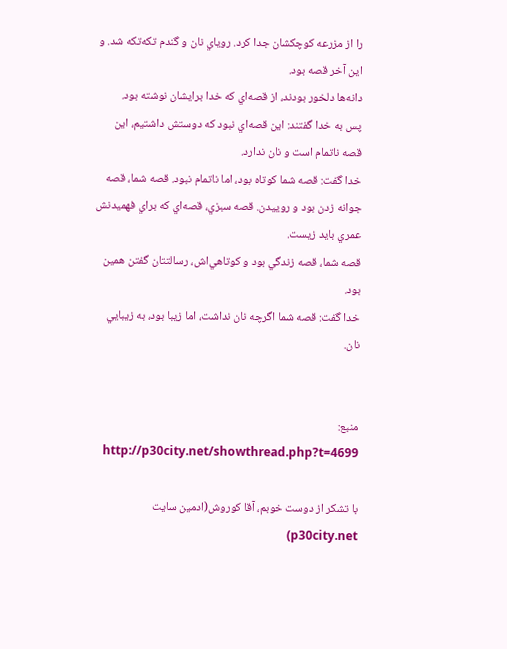را از مزرعه‌ كوچكشان‌ جدا كرد. روياي‌ نان‌ و گندم‌ تكه‌تكه‌ شد. و اين‌ آخر قصه‌ بود.
دانه‌ها دلخور بودند، از قصه‌اي‌ كه‌ خدا برايشان‌ نوشته‌ بود.
پس‌ به‌ خدا گفتند: اين‌ قصه‌اي‌ نبود كه‌ دوستش‌ داشتيم، اين‌ قصه‌ ناتمام‌ است‌ و نان‌ ندارد.
خدا گفت: قصه‌ شما كوتاه‌ بود، اما ناتمام‌ نبود. قصه‌ شما، قصه‌ جوانه‌ زدن‌ بود و روييدن. قصه‌ سبزي، قصه‌اي‌ كه‌ براي‌ فهميدنش‌ عمري‌ بايد زيست.
قصه‌ شما، قصه‌ زندگي‌ بود و كوتاهي‌اش، رسالتتان‌ گفتن‌ همين‌ بود.
خدا گفت: قصه‌ شما اگرچه‌ نان‌ نداشت، اما زيبا بود، به‌ زيبايي‌ نان.


منبع: http://p30city.net/showthread.php?t=4699

با تشکر از دوست خوبم، آقا کوروش(ادمین سایت p30city.net)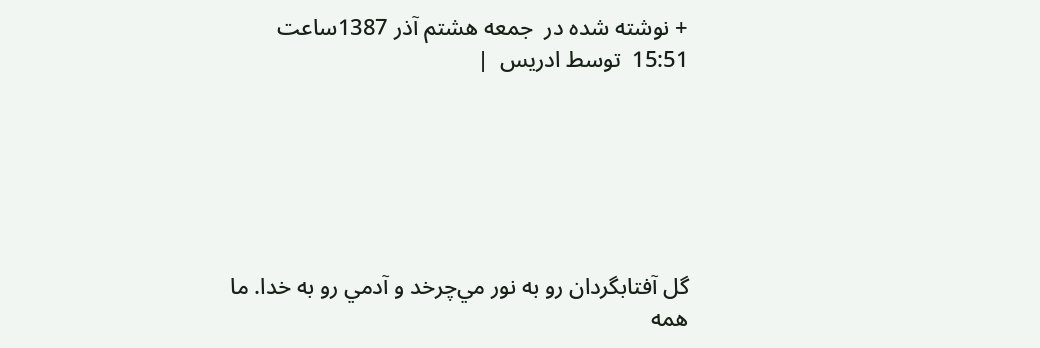+ نوشته شده در  جمعه هشتم آذر 1387ساعت 15:51  توسط ادریس  |






گل‌ آفتابگردان‌ رو به‌ نور مي‌چرخد و آدمي‌ رو به‌ خدا. ما همه‌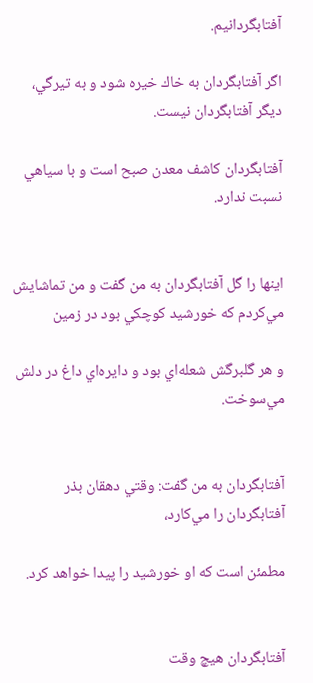آفتابگردانيم.

اگر آفتابگردان‌ به‌ خاك‌ خيره‌ شود و به‌ تيرگي، ديگر آفتابگردان‌ نيست.

آفتابگردان‌ كاشف‌ معدن‌ صبح‌ است‌ و با سياهي‌ نسبت‌ ندارد.


اينها را گل‌ آفتابگردان‌ به‌ من‌ گفت‌ و من‌ تماشايش‌ مي‌كردم‌ كه‌ خورشيد كوچكي‌ بود در زمين‌

و هر گلبرگش‌ شعله‌اي‌ بود و دايره‌اي‌ داغ‌ در دلش‌ مي‌سوخت.


آفتابگردان‌ به‌ من‌ گفت: وقتي‌ دهقان‌ بذر آفتابگردان‌ را مي‌كارد،

مطمئن‌ است‌ كه‌ او خورشيد را پيدا خواهد كرد.


آفتابگردان‌ هيچ‌ وقت‌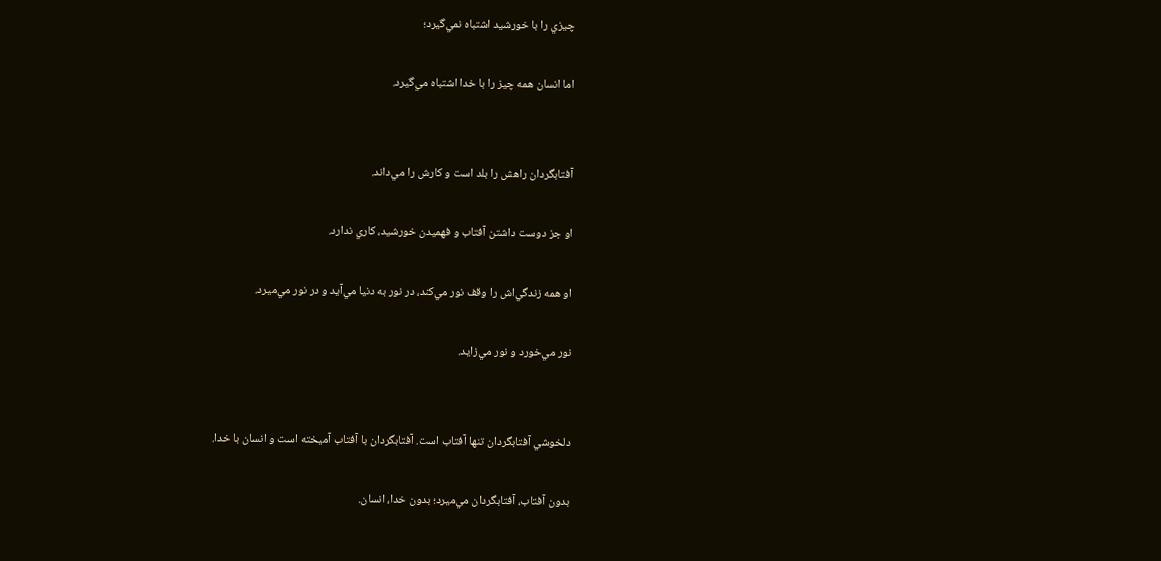چيزي‌ را با خورشيد اشتباه‌ نمي‌گيرد؛

اما انسان‌ همه‌ چيز را با خدا اشتباه‌ مي‌گيرد.


آفتابگردان‌ راهش‌ را بلد است‌ و كارش‌ را مي‌داند.

او جز دوست‌ داشتن‌ آفتاب‌ و فهميدن‌ خورشيد، كاري‌ ندارد.

او همه‌ زندگي‌اش‌ را وقف‌ نور مي‌كند، در نور به‌ دنيا مي‌آيد و در نور مي‌ميرد.

نور مي‌خورد و نور مي‌زايد.


دلخوشي‌ آفتابگردان‌ تنها آفتاب‌ است. آفتابگردان‌ با آفتاب‌ آميخته‌ است‌ و انسان‌ با خدا.

بدون‌ آفتاب، آفتابگردان‌ مي‌ميرد؛ بدون‌ خدا، انسان.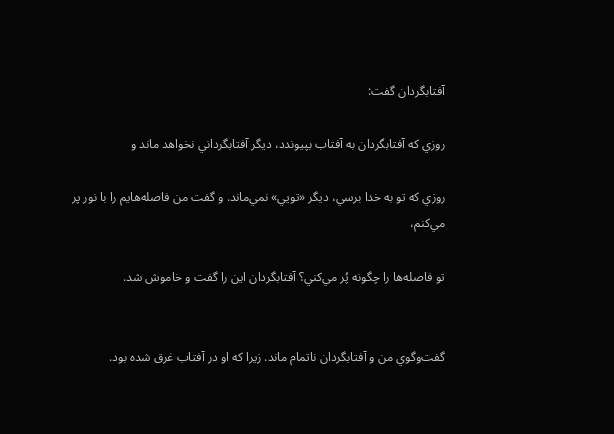آفتابگردان‌ گفت:

روزي‌ كه‌ آفتابگردان‌ به‌ آفتاب‌ بپيوندد، ديگر آفتابگرداني‌ نخواهد ماند و

روزي‌ كه‌ تو به‌ خدا برسي، ديگر «تويي» نمي‌ماند. و گفت‌ من‌ فاصله‌هايم‌ را با نور پر مي‌كنم،

تو فاصله‌ها را چگونه‌ پُر مي‌كني؟ آفتابگردان‌ اين‌ را گفت‌ و خاموش‌ شد.


گفت‌وگوي‌ من‌ و آفتابگردان‌ ناتمام‌ ماند. زيرا كه‌ او در آفتاب‌ غرق‌ شده‌ بود.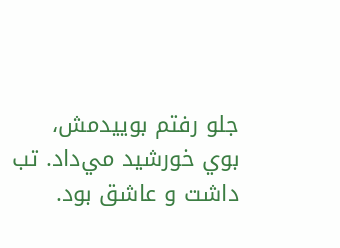جلو رفتم‌ بوييدمش، بوي‌ خورشيد مي‌داد. تب‌ داشت‌ و عاشق‌ بود.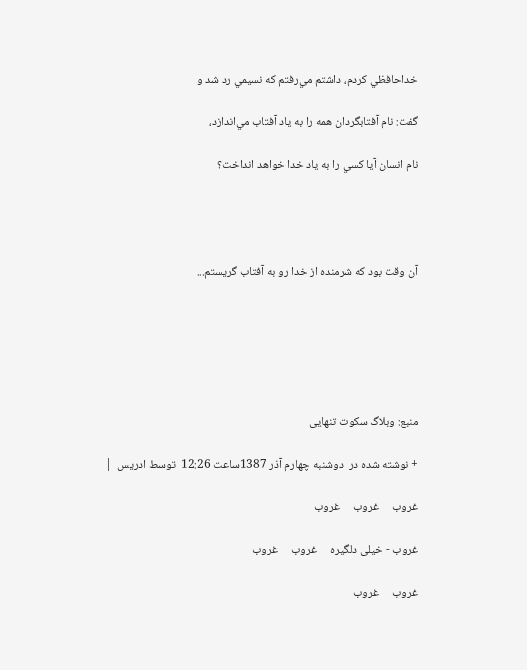خداحافظي‌ كردم، داشتم‌ مي‌رفتم‌ كه‌ نسيمي‌ رد شد و

گفت: نام‌ آفتابگردان‌ همه‌ را به‌ ياد آفتاب‌ مي‌اندازد،

نام‌ انسان‌ آيا كسي‌ را به‌ ياد خدا خواهد انداخت؟




آن‌ وقت‌ بود كه‌ شرمنده‌ از خدا رو به‌ آفتاب‌ گريستم...






منبع: وبلاگ سکوت تنهایی

+ نوشته شده در  دوشنبه چهارم آذر 1387ساعت 12:26  توسط ادریس  |

غروب     غروب     غروب

غروب - خیلی دلگیره     غروب     غروب

غروب     غروب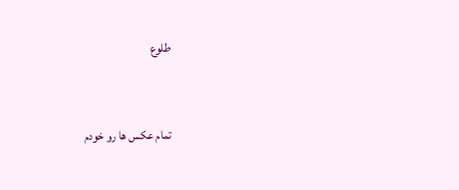طلوع


تمام عکس ها رو خودم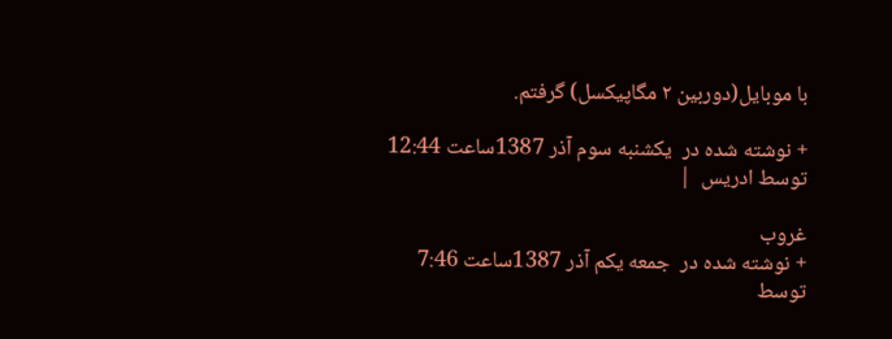با موبایل(دوربین ۲ مگاپیکسل) گرفتم.

+ نوشته شده در  یکشنبه سوم آذر 1387ساعت 12:44  توسط ادریس  |

غروب
+ نوشته شده در  جمعه یکم آذر 1387ساعت 7:46  توسط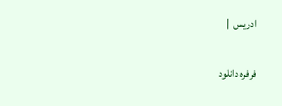ادریس  |


فرفره دانلود